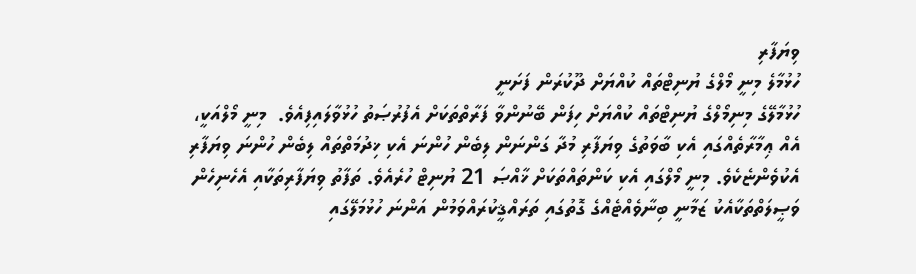ވިޔަފާރި
ހުޅުމާލެ މިނީ މޯލްގެ ޔުނިޓްތައް ކުއްޔަށް ދޫކުރަން ފަށަނީ
ހުޅުމާލޭގެ މިނިމޯލްގެ ޔުނިޓްތައް ކުއްޔަށް ހިފަން ބޭނުންވާ ފަރާތްތަކަށް އެފުރުޞަތު ހުޅުވާލައިފިއެވެ.  މިނީ މޯލްއަކީ، އެއް ޢިމާރާތެއްގައި އެކި ބާވަތުގެ ވިޔަފާރި މުދާ ގަންނަން ލިބެން ހުންނަ އެކި ޚިދުމަތްތައް ލިބެން ހުންނަ ވިޔަފާރި އެކުވެންޏެކެވެ. މިނީ މޯލްގައި އެކި ކަންތައްތަކަށް ޚާއްޞަ 21 ޔުނިޓް ހުރެއެވެ. ތަފާތު ވިޔަފާރިތަކާއި އެހެނިހެން ވަޞީލަތްތަކާއެކު ޒަމާނީ ބިނާވެއްޓެއްގެ ގޮތުގައި ތަރައްޤީކުރައްވަމުން އަންނަ ހުޅުމަލޭގައި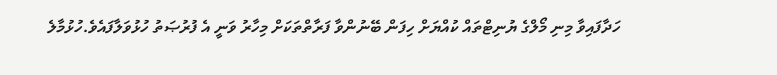ހަދާފައިވާ މިނި މޯލްގެ ޔުނިޓްތައް ކުއްޔަށް ހިފަން ބޭނުންވާ ފަރާތްތަކަށް މިހާރު ވަނީ އެ ފުރުޞަތު ހުޅުވަލާފައެވެ.ހުޅުމާލެ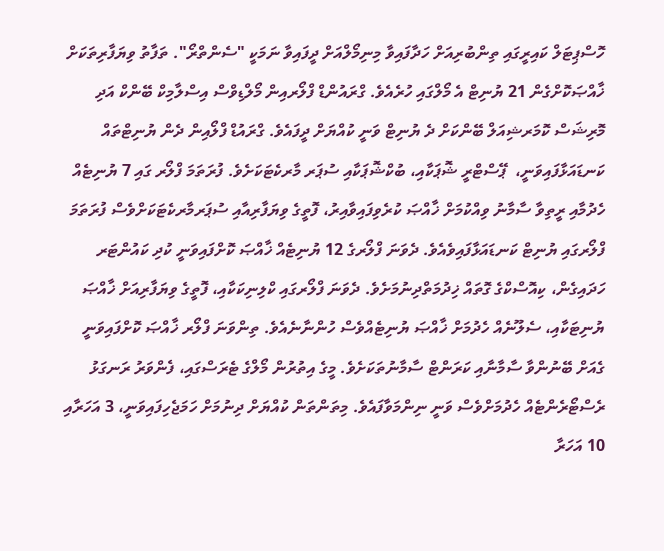ހޮސްޕިޓަލް ކައިރީގައި ތިންބުރިއަށް ހަދާފައިވާ މިނިމޯލްއަށް ދީފައިވާ ނަމަކީ "ސެންތްރޯ". ތަފާތު ވިޔަފާރިތަކަށް ޚާއްޞަކޮށްގެން 21 ޔުނިޓް އެ މޯލްގައި ހުރެއެވެ. ގްރައުންޑް ފްލޯރއިން މޯލްޑިވްސް އިސްލާމިކް ބޭންކް އަދި މޮރިޝަސް ކޮމަރޝިއަލް ބޭންކަށް ދެ ޔުނިޓް ވަނީ ކުއްޔަށް ދީފައެވެ. ގްރައުޑް ފްލޯއިން ދެން ޔުނިޓްތައް ކަނޑައަޅާފައިވަނީ،  ޕޭސްޓްރީ ޝޮޕަކާއި، ބުކްޝޮޕަކާއި ސުޕަރ މާރކެޓަކަށެވެ. ފުރަތަމަ ފްލޯރ ގައި 7 ޔުނިޓެއް ހެދުމާއި ރީތިވާ ސާމާނު ވިއްކުމަށް ޚާއްޞަ ކުރެވިފައިވާއިރު، ފޮތީގެ ވިޔަފާރިއާއި ސުޕަރމާރކެޓަކަށްވެސް ފުރަތަމަ ފްލޯރގައި ޔުނިޓް ކަނޑައަޅާފައިވެއެވެ. ދެވަނަ ފްލޯރގެ 12 ޔުނިޓެއް ޚާއްޞަ ކޮށްފައިވަނީ ކުދި ކައުންޓަރ ހަދައިގެން، ކިއޮސްކްގެ ގޮތައް ޚިދުމަތްދިނުމަށެވެ. ދެވަނަ ފްލޯރގައި ކްލިނިކަކާއި، ފޮތީގެ ވިޔަފާރިއަށް ޚާއްޞަ ޔުނިޓަކާއި، ސެލޫނެއް ހެދުމަށް ޚާއްޞަ ޔުނިޓެއްވެސް ހުންނާނެއެވެ. ތިންވަނަ ފްލޯރ ޚާއްޞަ ކޮށްފައިވަނީ ގެއަށް ބޭނުންވާ ސާމާނާއި ކަރަންޓް ސާމާނުތަކަށެވެ. މީގެ އިތުރުން މޯލްގެ ޓެރަސްގައި، ފެންވަރު ރަނގަޅު ރެސްޓޯރެންޓެއް ހެދުމަށްވެސް ވަނީ ނިންމަވާފައެވެ. މިތަންތަން ކުއްޔަށް ދިނުމަށް ހަމަޖެހިފައިވަނީ، 3 އަހަރާއި 10 އަހަރާ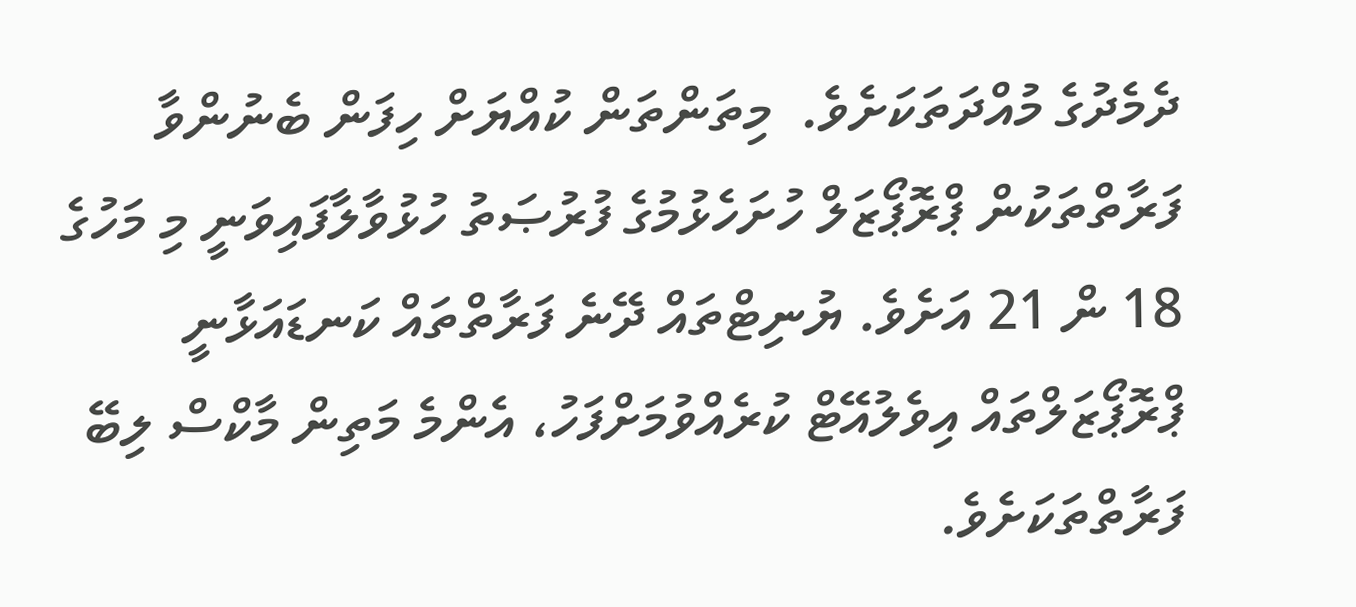ދެމެދުގެ މުއްދަތަކަށެވެ.  މިތަންތަން ކުއްޔަށް ހިފަން ބެނުންވާ ފަރާތްތަކުން ޕްރޮޕޯޒަލް ހުށަހެޅުމުގެ ފުރުޞަތު ހުޅުވާލާފައިވަނީ މި މަހުގެ 18 ން 21 އަށެވެ. ޔުނިޓްތައް ދޭނެ ފަރާތްތައް ކަނޑައަޅާނީ ޕްރޮޕޯޒަލްތައް އިވެލުއޭޓް ކުރެއްވުމަށްފަހު، އެންމެ މަތިން މާކްސް ލިބޭ ފަރާތްތަކަށެވެ.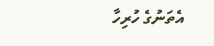އެތަނުގެ ހުރިހާ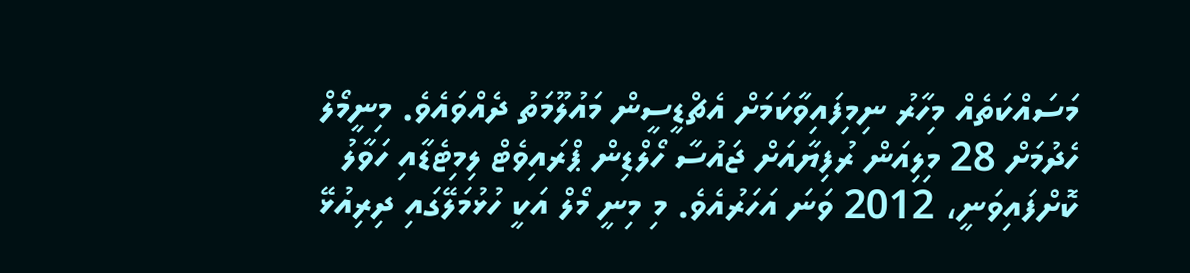މަސައްކަތެއް މިހާރު ނިމިފައިވާކަމަށް އެޗްޑީސީން މައުލޫމަތު ދެއްވައެވެ. މިނީމޯލް ހެދުމަށް 28 މިލިއަން ރުފިޔާއަށް ޖައުސާ ހޯލްޑިން ޕްރައިވެޓް ލިމިޓެޑާއި ހަވާލު ކޮށްފައިވަނީ، 2012 ވަނަ އަހަރުއެވެ. މި މިނީ މޯލް އަކީ ހުޅުމަލޭގައި ދިރިއުޅޭ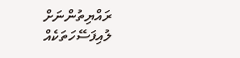ރައްޔިތުންނަށް ލުއިފަސޭހަތަކެއް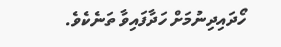ހޯދައިދިނުމަށް ހަދާފައިވާ ތަނެކެވެ.